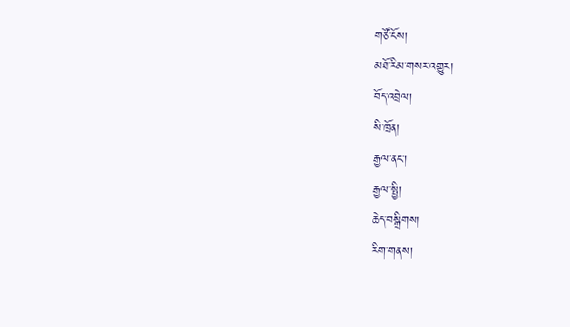གཙོ་ངོས།
མཐོ་རིམ་གསར་འགྱུར།
བོད་འབྲེལ།
སི་ཁྲོན།
རྒྱལ་ནང་།
རྒྱལ་སྤྱི།
ཆེད་བསྒྲིགས།
རིག་གནས།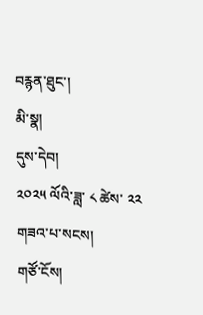བརྙན་ཐུང་།
མི་སྣ།
དུས་དེབ།
༢༠༢༥ ལོའི་ཟླ་ ༨ ཚེས་ ༢༢ གཟའ་པ་སངས།
གཙོ་ངོས།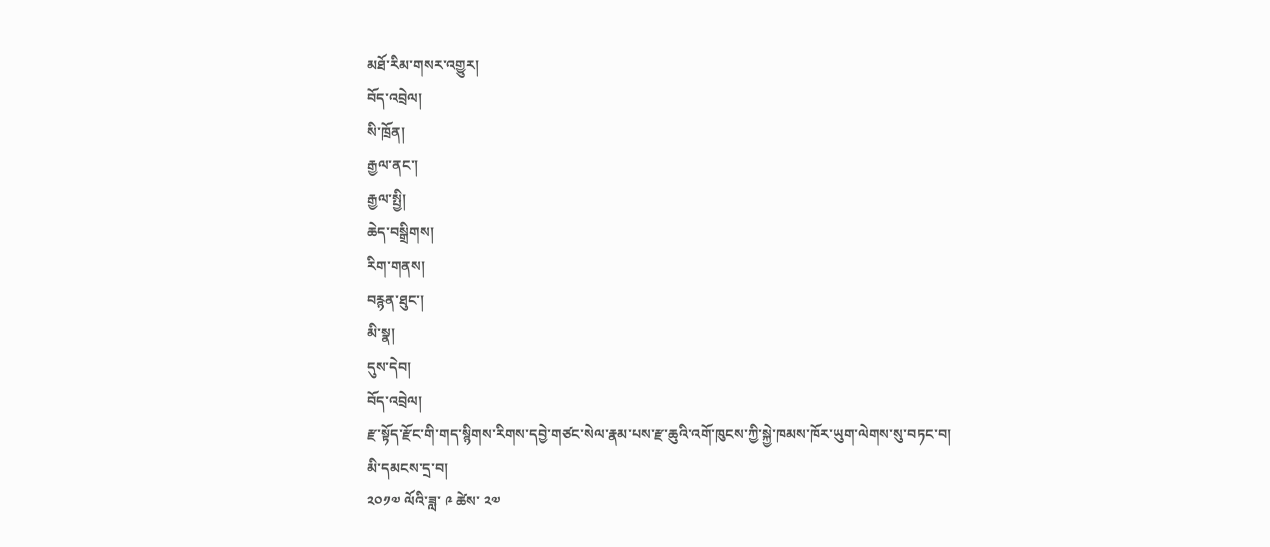མཐོ་རིམ་གསར་འགྱུར།
བོད་འབྲེལ།
སི་ཁྲོན།
རྒྱལ་ནང་།
རྒྱལ་སྤྱི།
ཆེད་བསྒྲིགས།
རིག་གནས།
བརྙན་ཐུང་།
མི་སྣ།
དུས་དེབ།
བོད་འབྲེལ།
རྫ་སྟོད་རྫོང་གི་གད་སྙིགས་རིགས་དབྱེ་གཙང་སེལ་རྣམ་པས་རྫ་ཆུའི་འགོ་ཁུངས་ཀྱི་སྐྱེ་ཁམས་ཁོར་ཡུག་ལེགས་སུ་བཏང་བ།
མི་དམངས་དྲ་བ།
༢༠༡༧ ལོའི་ཟླ་ ༩ ཚེས་ ༢༧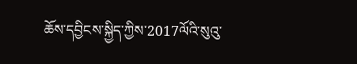ཆོས་དབྱིངས་སྐྱིད་ཀྱིས་2017ལོའི་སུའུ་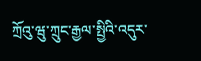ཀྲོའུ་ཝུ་ཀྲུང་རྒྱལ་སྤྱིའི་འདུར་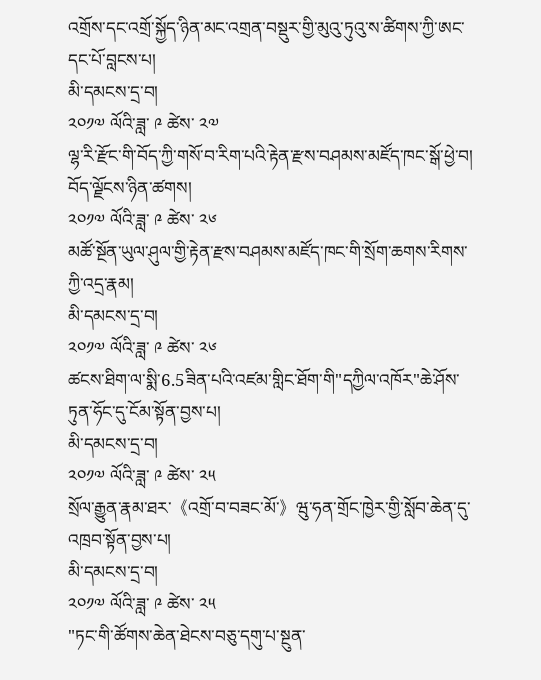འགྲོས་དང་འགྲོ་སྐྱོད་ཉིན་མང་འགྲན་བསྡུར་གྱི་མུའུ་ཏུའུ་ས་ཚིགས་ཀྱི་ཨང་དང་པོ་བླངས་པ།
མི་དམངས་དྲ་བ།
༢༠༡༧ ལོའི་ཟླ་ ༩ ཚེས་ ༢༧
ལྷ་རི་རྫོང་གི་བོད་ཀྱི་གསོ་བ་རིག་པའི་རྟེན་རྫས་བཤམས་མཛོད་ཁང་སྒོ་ཕྱེ་བ།
བོད་ལྗོངས་ཉིན་ཚགས།
༢༠༡༧ ལོའི་ཟླ་ ༩ ཚེས་ ༢༦
མཚོ་སྔོན་ཡུལ་ཤུལ་གྱི་རྟེན་རྫས་བཤམས་མཛོད་ཁང་གི་སྲོག་ཆགས་རིགས་ཀྱི་འདྲ་རྣམ།
མི་དམངས་དྲ་བ།
༢༠༡༧ ལོའི་ཟླ་ ༩ ཚེས་ ༢༦
ཚངས་ཐིག་ལ་སྨི་6.5ཟིན་པའི་འཛམ་གླིང་ཐོག་གི"དཀྱིལ་འཁོར"ཆེ་ཤོས་ཏུན་ཧོང་དུ་ངོམ་སྟོན་བྱས་པ།
མི་དམངས་དྲ་བ།
༢༠༡༧ ལོའི་ཟླ་ ༩ ཚེས་ ༢༥
སྲོལ་རྒྱུན་རྣམ་ཐར་《འགྲོ་བ་བཟང་མོ་》ཝུ་ཧན་གྲོང་ཁྱེར་གྱི་སློབ་ཆེན་དུ་འཁྲབ་སྟོན་བྱས་པ།
མི་དམངས་དྲ་བ།
༢༠༡༧ ལོའི་ཟླ་ ༩ ཚེས་ ༢༥
"ཏང་གི་ཚོགས་ཆེན་ཐེངས་བཅུ་དགུ་པ་སྔུན་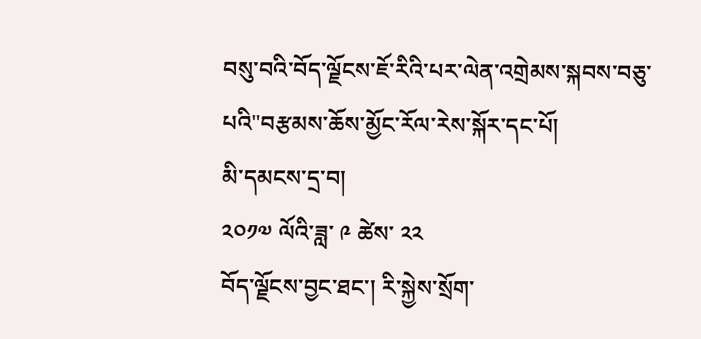བསུ་བའི་བོད་ལྗོངས་ཇོ་རིའི་པར་ལེན་འགྲེམས་སྐབས་བཅུ་པའི"བརྩམས་ཆོས་མྱོང་རོལ་རེས་སྐོར་དང་པོ།
མི་དམངས་དྲ་བ།
༢༠༡༧ ལོའི་ཟླ་ ༩ ཚེས་ ༢༢
བོད་ལྗོངས་བྱང་ཐང་། རི་སྐྱེས་སྲོག་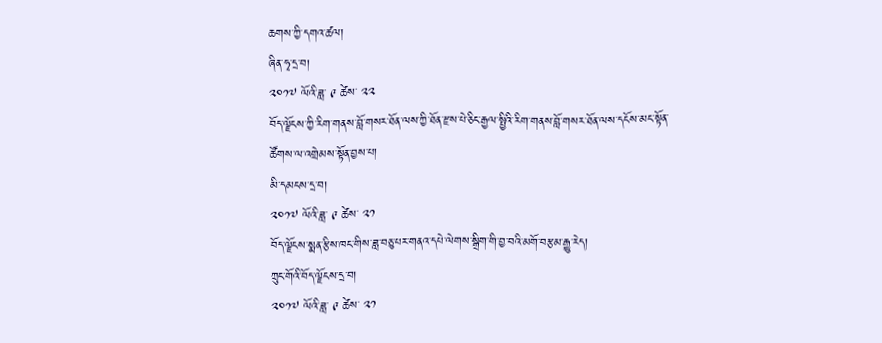ཆགས་ཀྱི་དགའ་ཚལ།
ཞིན་ཧྭ་དྲ་བ།
༢༠༡༧ ལོའི་ཟླ་ ༩ ཚེས་ ༢༢
བོད་ལྗོངས་ཀྱི་རིག་གནས་བློ་གསར་ཐོན་ལས་ཀྱི་ཐོན་རྫས་པེ་ཅིང་རྒྱལ་སྤྱིའི་རིག་གནས་བློ་གསར་ཐོན་ལས་དངོས་མང་སྟོན་ཚོགས་ལ་འགྲེམས་སྟོན་བྱས་པ།
མི་དམངས་དྲ་བ།
༢༠༡༧ ལོའི་ཟླ་ ༩ ཚེས་ ༢༡
བོད་ལྗོངས་སྨན་རྩིས་ཁང་གིས་ཟླ་བཅུ་པར་གནའ་དཔེ་ལེགས་སྒྲིག་གི་བྱ་བའི་མགོ་བརྩམ་རྒྱུ་རེད།
ཀྲུང་གོའི་བོད་ལྗོངས་དྲ་བ།
༢༠༡༧ ལོའི་ཟླ་ ༩ ཚེས་ ༢༡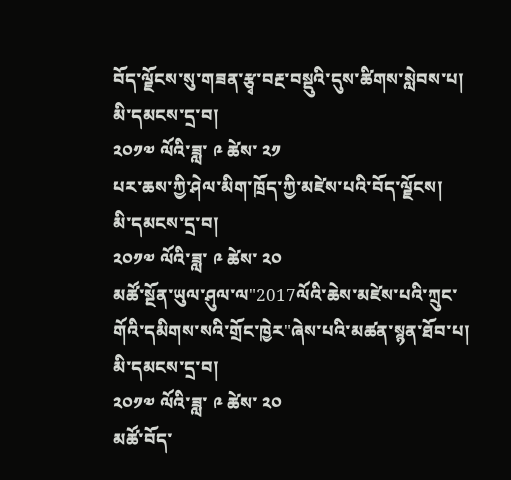བོད་ལྗོངས་སུ་གཟན་རྩྭ་བརྔ་བསྡུའི་དུས་ཚིགས་སླེབས་པ།
མི་དམངས་དྲ་བ།
༢༠༡༧ ལོའི་ཟླ་ ༩ ཚེས་ ༢༡
པར་ཆས་ཀྱི་ཤེལ་མིག་ཁྲོད་ཀྱི་མཛེས་པའི་བོད་ལྗོངས།
མི་དམངས་དྲ་བ།
༢༠༡༧ ལོའི་ཟླ་ ༩ ཚེས་ ༢༠
མཚོ་སྔོན་ཡུལ་ཤུལ་ལ"2017ལོའི་ཆེས་མཛེས་པའི་ཀྲུང་གོའི་དམིགས་སའི་གྲོང་ཁྱེར"ཞེས་པའི་མཚན་སྙན་ཐོབ་པ།
མི་དམངས་དྲ་བ།
༢༠༡༧ ལོའི་ཟླ་ ༩ ཚེས་ ༢༠
མཚོ་བོད་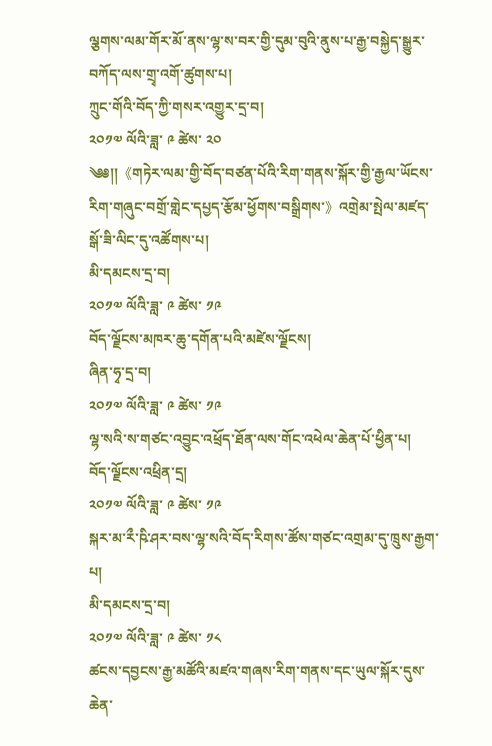ལྕགས་ལམ་གོར་མོ་ནས་ལྷ་ས་བར་གྱི་དུམ་བུའི་ནུས་པ་རྒྱ་བསྐྱེད་སྒྱུར་བཀོད་ལས་གྲྭ་འགོ་ཚུགས་པ།
ཀྲུང་གོའི་བོད་ཀྱི་གསར་འགྱུར་དྲ་བ།
༢༠༡༧ ལོའི་ཟླ་ ༩ ཚེས་ ༢༠
༄༅།།《གཏེར་ལམ་གྱི་བོད་བཙན་པོའི་རིག་གནས་སྐོར་གྱི་རྒྱལ་ཡོངས་རིག་གཞུང་བགྲོ་གླེང་དཔྱད་རྩོམ་ཕྱོགས་བསྒྲིགས་》འགྲེམ་སྤེལ་མཛད་སྒོ་ཟི་ལིང་དུ་འཚོགས་པ།
མི་དམངས་དྲ་བ།
༢༠༡༧ ལོའི་ཟླ་ ༩ ཚེས་ ༡༩
བོད་ལྗོངས་མཁར་ཆུ་དགོན་པའི་མཛེས་ལྗོངས།
ཞིན་ཧྭ་དྲ་བ།
༢༠༡༧ ལོའི་ཟླ་ ༩ ཚེས་ ༡༩
ལྷ་སའི་ས་གཙང་འབྱུང་འཕྲོད་ཐོན་ལས་གོང་འཕེལ་ཆེན་པོ་ཕྱིན་པ།
བོད་ལྗོངས་འཕྲིན་དྲ།
༢༠༡༧ ལོའི་ཟླ་ ༩ ཚེས་ ༡༩
སྐར་མ་རྀ་ཥི་ཤར་བས་ལྷ་སའི་བོད་རིགས་ཚོས་གཙང་འགྲམ་དུ་ཁྲུས་རྒྱག་པ།
མི་དམངས་དྲ་བ།
༢༠༡༧ ལོའི་ཟླ་ ༩ ཚེས་ ༡༨
ཚངས་དབྱངས་རྒྱ་མཚོའི་མཛའ་གཞས་རིག་གནས་དང་ཡུལ་སྐོར་དུས་ཆེན་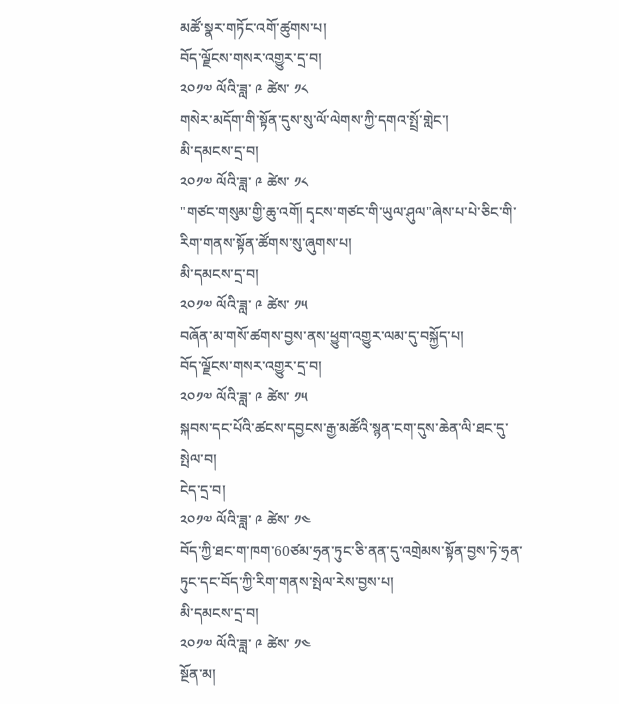མཚོ་སྣར་གཏོང་འགོ་ཚུགས་པ།
བོད་ལྗོངས་གསར་འགྱུར་དྲ་བ།
༢༠༡༧ ལོའི་ཟླ་ ༩ ཚེས་ ༡༨
གསེར་མདོག་གི་སྟོན་དུས་སུ་ལོ་ལེགས་ཀྱི་དགའ་སྤྲོ་གླེང་།
མི་དམངས་དྲ་བ།
༢༠༡༧ ལོའི་ཟླ་ ༩ ཚེས་ ༡༨
"གཙང་གསུམ་གྱི་ཆུ་འགོ། དྭངས་གཙང་གི་ཡུལ་ཤུལ"ཞེས་པ་པེ་ཅིང་གི་རིག་གནས་སྟོན་ཚོགས་སུ་ཞུགས་པ།
མི་དམངས་དྲ་བ།
༢༠༡༧ ལོའི་ཟླ་ ༩ ཚེས་ ༡༥
བཞོན་མ་གསོ་ཚགས་བྱས་ནས་ཕྱུག་འགྱུར་ལམ་དུ་བསྐྱོད་པ།
བོད་ལྗོངས་གསར་འགྱུར་དྲ་བ།
༢༠༡༧ ལོའི་ཟླ་ ༩ ཚེས་ ༡༥
སྐབས་དང་པོའི་ཚངས་དབྱངས་རྒྱ་མཚོའི་སྙན་ངག་དུས་ཆེན་ལི་ཐང་དུ་སྤེལ་བ།
ངེད་དྲ་བ།
༢༠༡༧ ལོའི་ཟླ་ ༩ ཚེས་ ༡༤
བོད་ཀྱི་ཐང་ག་ཁག་60ཙམ་ཧྲན་ཏུང་ཅི་ནན་དུ་འགྲེམས་སྟོན་བྱས་ཏེ་ཧྲན་ཏུང་དང་བོད་ཀྱི་རིག་གནས་སྤེལ་རེས་བྱས་པ།
མི་དམངས་དྲ་བ།
༢༠༡༧ ལོའི་ཟླ་ ༩ ཚེས་ ༡༤
སྔོན་མ།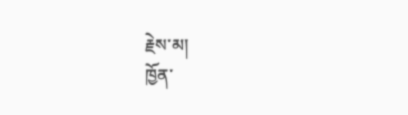རྗེས་མ།
ཁྱོན་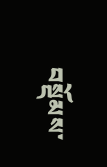བསྡོམས་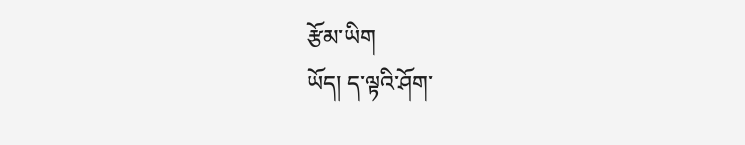རྩོམ་ཡིག
ཡོད། ད་ལྟའི་ཤོག་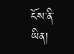ངོས་ནི་
ཡིན།